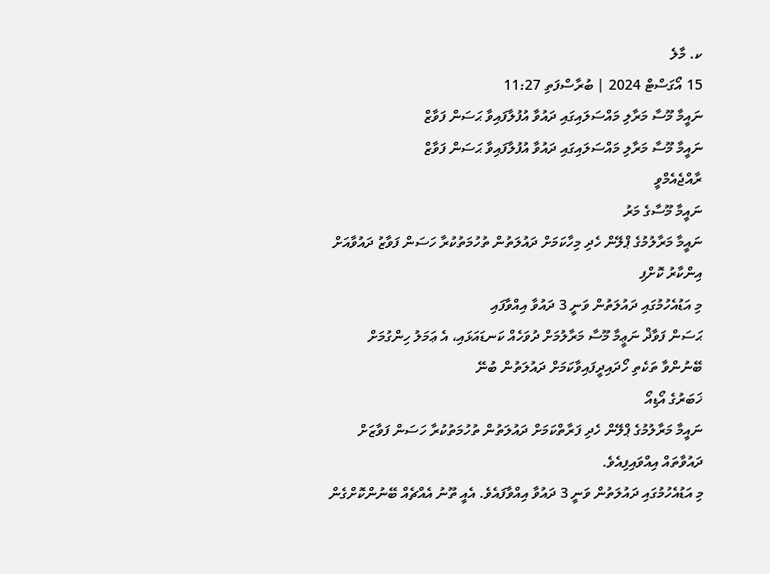ކ. މާލެ
15 އޯގަސްޓް 2024 | ބުރާސްފަތި 11:27
ނައީމާ މޫސާ މަރާލި މައްސަލައިގައި ދައުވާ އުފުލާފައިވާ ޙަސަން ފަވާޒް
ނައީމާ މޫސާ މަރާލި މައްސަލައިގައި ދައުވާ އުފުލާފައިވާ ޙަސަން ފަވާޒް
ރާއްޖެއެމްވީ
ނައީމާ މޫސާގެ މަރު
ނައީމާ މަރާލުމުގެ ޕްލޭން ހެދި މިހާކަމަށް ދައުލަތުން ތުހުމަތުކުރާ ހަސަން ފަވާޒު ދައުވާއަށް އިންކާރު ކޮށްފި
މި އަޑުއެހުމުގައި ދައުލަތުން ވަނީ 3 ދައުވާ އިއްވާފައި
ޙަސަން ފަވާޛް ނަޢީމާ މޫސާ މަރާލުމަށް ދުވަހެއް ކަނޑައަޅައި، އެ ޢަމަލު ހިންގުމަށް ބޭނުންވާ ތަކެތި ހޯދައިދީފައިވާކަމަށް ދައުލަތުން ބުނޭ
ޚަބަރުގެ އޯޑިއޯ
ނައީމާ މަރާލުމުގެ ޕްލޭން ހެދި ފަރާތްކަމަށް ދައުލަތުން ތުހުމަތުކުރާ ހަސަން ފަވާޒަށް ދައުވާތައް އިއްވައިފިއެވެ.
މި އަޑުއެހުމުގައި ދައުލަތުން ވަނީ 3 ދައުވާ އިއްވާފައެވެ. އެއީ ތޫނު އެއްޗެއް ބޭނުންކޮށްގެން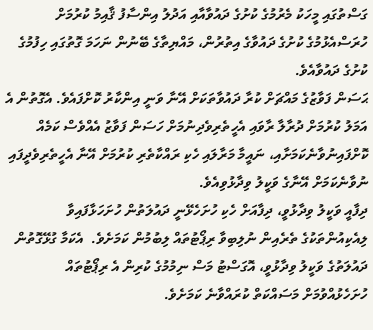ގަސްތުގައި މީހަކު މެރުމުގެ ކުށުގެ ދައުވާއާއި އަދުލު އިންސާފު ޤާއިމު ކުރުމަށް ހުރަސްއެޅުމުގެ ކުށުގެ ދައުވާގެ އިތުރުން، މައްޔިތާގެ ބޭނުން ނަހަމަ ގޮތުގައި ހިފުމުގެ ކުށުގެ ދައުވާއެވެ.
ޙަސަން ފަވާޒުގެ މައްޗަށް ކުރާ ދައުވާތަކަށް އޭނާ ވަނީ އިންކާރު ކޮށްފައެވެ. އެގޮތުން އެ އަމަލު ކުރުމަށް ދުރާލާ ރާވައި އެހީތެރިވެދިނުމަށް ހަސަން ފަވާޒު އެއްވެސް ކަމެއް ކޮށްފައިނުވާނެކަމަށާއި، ނައީމާ މަރާލައި ހެކި ރައްކާތެރި ކުރުމަށް އޭނާ އެހީތެރިވެދީފައި ނުވާނެކަމަށް އޭނާގެ ވަކީލު ވިދާޅުވިއެވެ.
ދިފާއީ ވަކީލު ވިދާޅުވީ، ދިފާއަށް ހެކި ހުށަހެޅޭނީ ދައުލަތުން ހުށަހަޅާފައިވާ ލިއެކިއުންތަކުގެ ތެރެއިން ނުލިބިވާ ރިޕޯޓުތައް ލިބުމުން ކަމަށެވެ.  އެކަމާ ގުޅޭގޮތުން ދައުލަތުގެ ވަކީލު ވިދާޅުވީ، އޮގަސްޓު މަސް ނިމުމުގެ ކުރިން އެ ރިޕޯޓުތައް ހުށަހެޅުއްވުމަށް މަސައްކަތް ކުރައްވާނެ ކަމަށެވެ.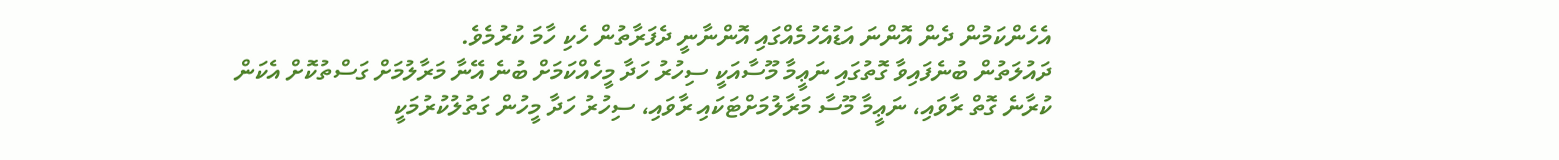އެހެންކަމުން ދެން އޮންނަ އަޑުއެހުމެއްގައި އޮންނާނީ ދެފަރާތުން ހެކި ހާމަ ކުރުމެވެ.
ދައުލަތުން ބުނެފައިވާ ގޮތުގައި ނަޢީމާ މޫސާއަކީ ސިހުރު ހަދާ މީހެއްކަމަށް ބުނެ އޭނާ މަރާލުމަށް ގަސްތުކޮށް އެކަން ކުރާނެ ގޮތް ރާވައި، ނަޢީމާ މޫސާ މަރާލުމަށްޓަކައި ރާވައި، ސިހުރު ހަދާ މީހުން ގަތުލުކުރުމަކީ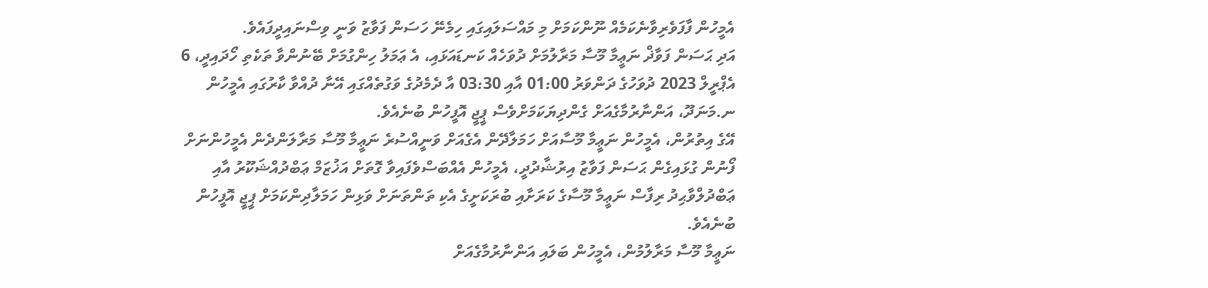އެމީހުން ފާފަވެރިވާނެކަމެއް ނޫންކަމަށް މި މައްސަލައިގައި ހިމެނޭ ހަސަން ފަވާޒު ވަނީ ވިސްނައިދީފައެވެ.
އަދި ޙަސަން ފަވާޛް ނަޢީމާ މޫސާ މަރާލުމަށް ދުވަހެއް ކަނޑައަޅައި، އެ ޢަމަލު ހިންގުމަށް ބޭނުންވާ ތަކެތި ހޯދައިދީ، 6 އެޕްރީލް 2023 ދުވަހުގެ ދަންވަރު 01:00 އާއި 03:30 އާ ދެމެދުގެ ވަގުތެއްގައި އޭނާ ދުއްވާ ކާރުގައި އެމީހުން ނ.މަނަދޫ، އަންނާރުމާގެއަށް ގެންދިޔަކަމަށްވެސް ޕީޖީ އޮފީހުން ބުނެއެވެ.
އޭގެ އިތުރުން، އެމީހުން ނަޢީމާ މޫސާއަށް ހަމަލާދޭން އެގެއަށް ވަނީއްސުރެ ނަޢީމާ މޫސާ މަރާލަންދެން އެމީހުންނަށް ފޯނުން ގުޅައިގެން ޙަސަން ފަވާޒު އިރުޝާދުދީ، އެމީހުން އެއްބަސްވެފައިވާ ގޮތަށް އަޚުޒަމް ޢަބްދުއްޝަކޫރު އާއި ޢަބްދުލްވާޙިދު ރިފާސް ނަޢީމާ މޫސާގެ ކަރަށާއި ބުރަކަށީގެ އެކި ތަންތަނަށް ވަޅިން ހަމަލާދިންކަމަށް ޕީޖީ އޮފީހުން ބުނެއެވެ.
ނަޢީމާ މޫސާ މަރާލުމުން، އެމީހުން ބަލައި އަންނާރުމާގެއަށް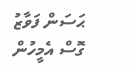ޙަސަން ފަވާޒު ގޮސް އެމީހުން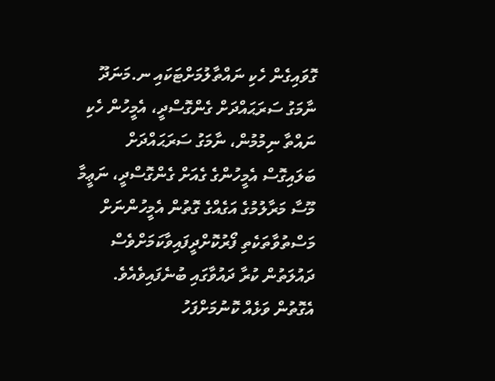ގޮވައިގެން ހެކި ނައްތާލުމަށްޓަކައި ނ.މަނަދޫ ނާމަގު ސަރަޙައްދަށް ގެންގޮސްދީ، އެމީހުން ހެކި ނައްތާ ނިމުމުން، ނާމަގު ސަރަޙައްދަށް ބަލައިގޮސް އެމީހުންގެ ގެއަށް ގެންގޮސްދީ، ނަޢީމާ މޫސާ މަރާލުމުގެ އަގެއްގެ ގޮތުން އެމީހުންނަށް މަސްތުވާތަކެތި ފޯރުކޮށްދީފައިވާކަމަށްވެސް ދައުލަތުން ކުރާ ދައުވާގައި ބުނެފައިވެއެވެ. އެގޮތުން ވަޅެއް ކޮނުމަށްފަހު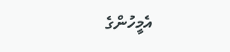އެމީހުންގެ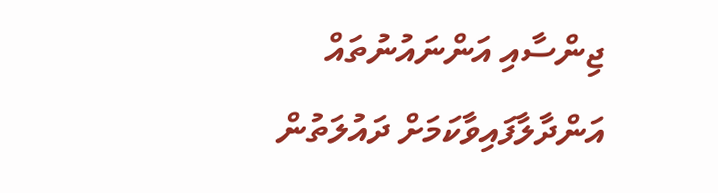ޖިންސާއި އަންނައުނުތައް އަންދާލާފައިވާކަމަށް ދައުލަތުން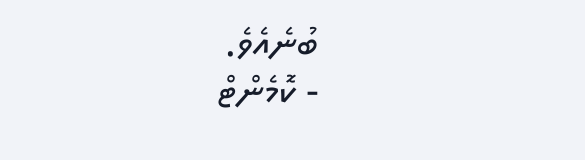ބުނެއެވެ.
- ކޮމެންޓް